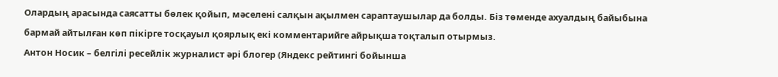Олардың арасында саясатты бөлек қойып, мәселені салқын ақылмен сараптаушылар да болды. Біз төменде ахуалдың байыбына бармай айтылған көп пікірге тосқауыл қоярлық екі комментарийге айрықша тоқталып отырмыз.
Антон Носик – белгілі ресейлік журналист әрі блогер (Яндекс рейтингі бойынша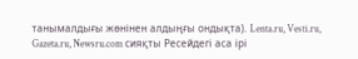танымалдығы жөнінен алдыңғы ондықта). Lenta.ru, Vesti.ru, Gazeta.ru, Newsru.com сияқты Ресейдегі аса ірі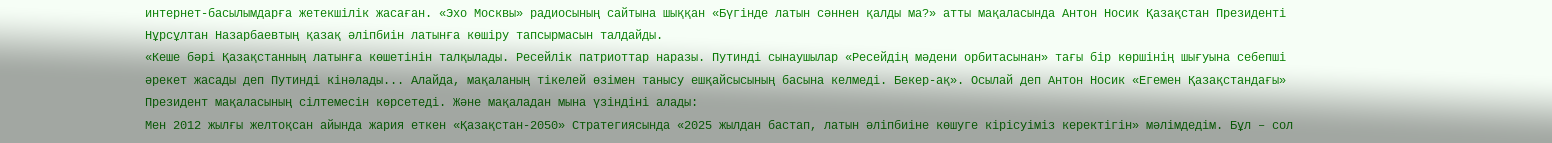интернет-басылымдарға жетекшілік жасаған. «Эхо Москвы» радиосының сайтына шыққан «Бүгінде латын сәннен қалды ма?» атты мақаласында Антон Носик Қазақстан Президенті Нұрсұлтан Назарбаевтың қазақ әліпбиін латынға көшіру тапсырмасын талдайды.
«Кеше бәрі Қазақстанның латынға көшетінін талқылады. Ресейлік патриоттар наразы. Путинді сынаушылар «Ресейдің мәдени орбитасынан» тағы бір көршінің шығуына себепші әрекет жасады деп Путинді кінәлады... Алайда, мақаланың тікелей өзімен танысу ешқайсысының басына келмеді. Бекер-ақ». Осылай деп Антон Носик «Егемен Қазақстандағы» Президент мақаласының сілтемесін көрсетеді. Және мақаладан мына үзіндіні алады:
Мен 2012 жылғы желтоқсан айында жария еткен «Қазақстан-2050» Стратегиясында «2025 жылдан бастап, латын әліпбиіне көшуге кірісуіміз керектігін» мәлімдедім. Бұл – сол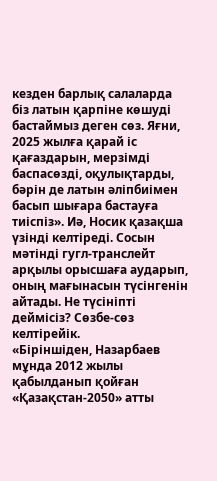кезден барлық салаларда біз латын қарпіне көшуді бастаймыз деген сөз. Яғни, 2025 жылға қарай іс қағаздарын, мерзімді баспасөзді, оқулықтарды, бәрін де латын әліпбиімен басып шығара бастауға тиіспіз». Иә, Носик қазақша үзінді келтіреді. Сосын мәтінді гугл-транслейт арқылы орысшаға аударып, оның мағынасын түсінгенін айтады. Не түсініпті деймісіз? Сөзбе-сөз келтірейік.
«Біріншіден, Назарбаев мұнда 2012 жылы қабылданып қойған «Қазақстан-2050» атты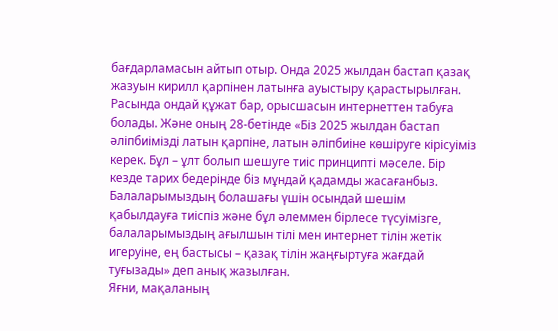бағдарламасын айтып отыр. Онда 2025 жылдан бастап қазақ жазуын кирилл қарпінен латынға ауыстыру қарастырылған. Расында ондай құжат бар, орысшасын интернеттен табуға болады. Және оның 28-бетінде «Біз 2025 жылдан бастап әліпбиімізді латын қарпіне, латын әліпбиіне көшіруге кірісуіміз керек. Бұл – ұлт болып шешуге тиіс принципті мәселе. Бір кезде тарих бедерінде біз мұндай қадамды жасағанбыз. Балаларымыздың болашағы үшін осындай шешім қабылдауға тиіспіз және бұл әлеммен бірлесе түсуімізге, балаларымыздың ағылшын тілі мен интернет тілін жетік игеруіне, ең бастысы – қазақ тілін жаңғыртуға жағдай туғызады» деп анық жазылған.
Яғни, мақаланың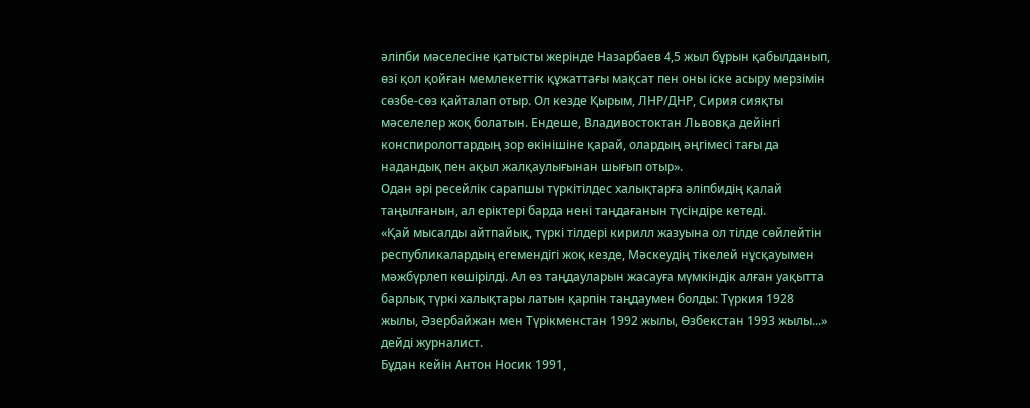әліпби мәселесіне қатысты жерінде Назарбаев 4,5 жыл бұрын қабылданып, өзі қол қойған мемлекеттік құжаттағы мақсат пен оны іске асыру мерзімін сөзбе-сөз қайталап отыр. Ол кезде Қырым, ЛНР/ДНР, Сирия сияқты мәселелер жоқ болатын. Ендеше, Владивостоктан Львовқа дейінгі конспирологтардың зор өкінішіне қарай, олардың әңгімесі тағы да надандық пен ақыл жалқаулығынан шығып отыр».
Одан әрі ресейлік сарапшы түркітілдес халықтарға әліпбидің қалай таңылғанын, ал еріктері барда нені таңдағанын түсіндіре кетеді.
«Қай мысалды айтпайық, түркі тілдері кирилл жазуына ол тілде сөйлейтін республикалардың егемендігі жоқ кезде, Мәскеудің тікелей нұсқауымен мәжбүрлеп көшірілді. Ал өз таңдауларын жасауға мүмкіндік алған уақытта барлық түркі халықтары латын қарпін таңдаумен болды: Түркия 1928 жылы, Әзербайжан мен Түрікменстан 1992 жылы, Өзбекстан 1993 жылы...» дейді журналист.
Бұдан кейін Антон Носик 1991,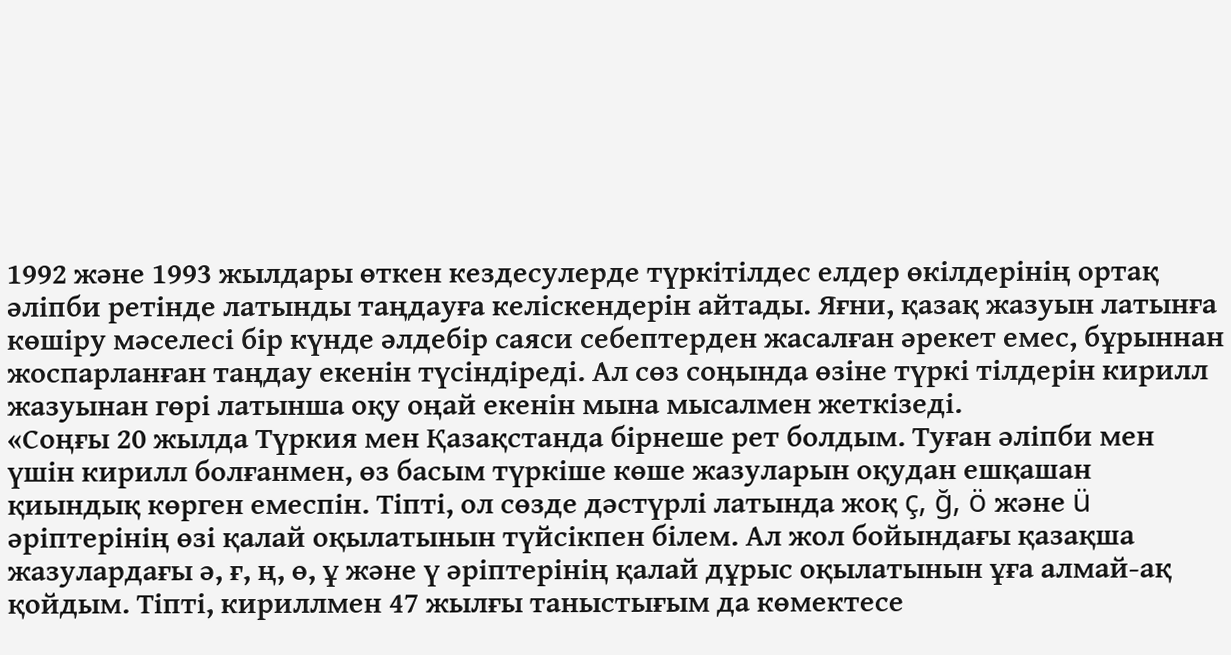1992 және 1993 жылдары өткен кездесулерде түркітілдес елдер өкілдерінің ортақ әліпби ретінде латынды таңдауға келіскендерін айтады. Яғни, қазақ жазуын латынға көшіру мәселесі бір күнде әлдебір саяси себептерден жасалған әрекет емес, бұрыннан жоспарланған таңдау екенін түсіндіреді. Ал сөз соңында өзіне түркі тілдерін кирилл жазуынан гөрі латынша оқу оңай екенін мына мысалмен жеткізеді.
«Соңғы 20 жылда Түркия мен Қазақстанда бірнеше рет болдым. Туған әліпби мен үшін кирилл болғанмен, өз басым түркіше көше жазуларын оқудан ешқашан қиындық көрген емеспін. Тіпті, ол сөзде дәстүрлі латында жоқ ç, ğ, ö және ü әріптерінің өзі қалай оқылатынын түйсікпен білем. Ал жол бойындағы қазақша жазулардағы ә, ғ, ң, ө, ұ және ү әріптерінің қалай дұрыс оқылатынын ұға алмай-ақ қойдым. Тіпті, кириллмен 47 жылғы таныстығым да көмектесе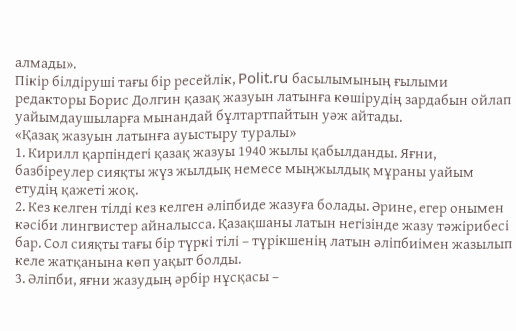алмады».
Пікір білдіруші тағы бір ресейлік, Polit.ru басылымының ғылыми редакторы Борис Долгин қазақ жазуын латынға көшірудің зардабын ойлап уайымдаушыларға мынандай бұлтартпайтын уәж айтады.
«Қазақ жазуын латынға ауыстыру туралы»
1. Кирилл қарпіндегі қазақ жазуы 1940 жылы қабылданды. Яғни, базбіреулер сияқты жүз жылдық немесе мыңжылдық мұраны уайым етудің қажеті жоқ.
2. Кез келген тілді кез келген әліпбиде жазуға болады. Әрине, егер онымен кәсіби лингвистер айналысса. Қазақшаны латын негізінде жазу тәжірибесі бар. Сол сияқты тағы бір түркі тілі – түрікшенің латын әліпбиімен жазылып келе жатқанына көп уақыт болды.
3. Әліпби, яғни жазудың әрбір нұсқасы –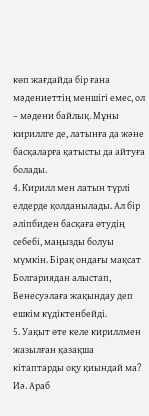көп жағдайда бір ғана мәдениеттің меншігі емес, ол – мәдени байлық. Мұны кириллге де, латынға да және басқаларға қатысты да айтуға болады.
4. Кирилл мен латын түрлі елдерде қолданылады. Ал бір әліпбиден басқаға өтудің себебі, маңызды болуы мүмкін. Бірақ ондағы мақсат Болгариядан алыстап, Венесуэлаға жақындау деп ешкім күдіктенбейді.
5. Уақыт өте келе кириллмен жазылған қазақша кітаптарды оқу қиындай ма? Иә. Араб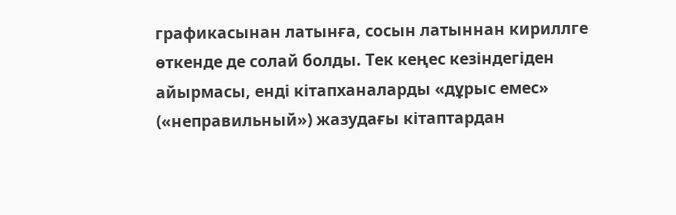графикасынан латынға, сосын латыннан кириллге өткенде де солай болды. Тек кеңес кезіндегіден айырмасы, енді кітапханаларды «дұрыс емес» («неправильный») жазудағы кітаптардан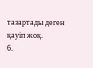тазартады деген қауіп жоқ.
6.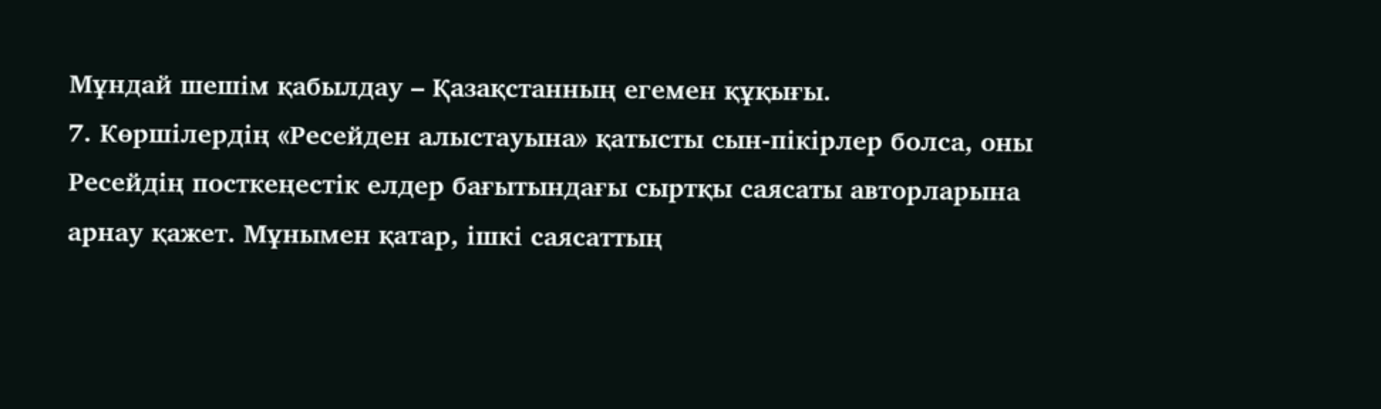Мұндай шешім қабылдау – Қазақстанның егемен құқығы.
7. Көршілердің «Ресейден алыстауына» қатысты сын-пікірлер болса, оны Ресейдің посткеңестік елдер бағытындағы сыртқы саясаты авторларына арнау қажет. Мұнымен қатар, ішкі саясаттың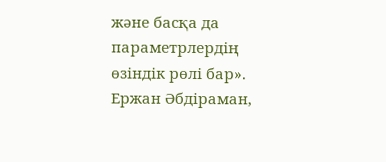және басқа да параметрлердің өзіндік рөлі бар».
Ержан Әбдіраман,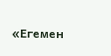«Егемен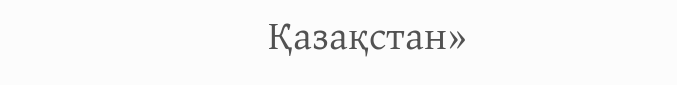Қазақстан»